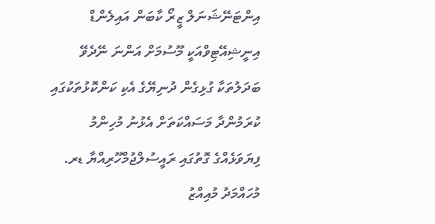އިންޓަނޭޝަނަލް ޒީރޯ ކާބަން އައިލެންޑް އިނީޝިއޭޓިވްއަކީ މޫސުމަށް އަންނަ ނޭދެވޭ ބަދަލުތަކާ ގުޅިގެން ދުނިޔޭގެ އެކި ކަންކޮޅުތަކުގައި ކުރަމުންދާ މަސައްކަތަށް އެޅުނު މުހިންމު ފިޔަވަޅެއްގެ ގޮތުގައި ރައީސުލްޖުމްހޫރިއްޔާ ޑރ. މުހައްމަދު މުއިއްޒު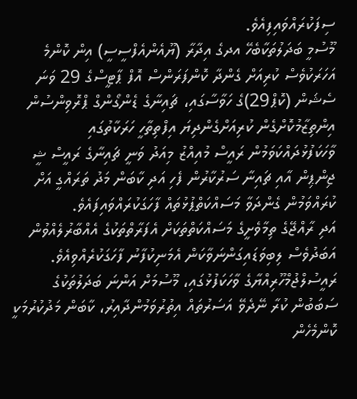ސިފަކުރައްވައިފިއެވެ.
މޫސުމީ ބަދަލުތަކާބެހޭ އދގެ އިދާރާ (ޔޫއެންއެފްސީސީ) އިން ކޮންމެ އަހަރަކުވެސް ކުރިއަށް ގެންދާ ކޮންފަރަންސް އޮފް ޕާޓީސްގެ 29 ވަނަ ސެޝަން (ކޮޕް29)ގެ ހަވާސާގައި، ޗައިނާގެ ޑެންގޯންގް ޕްރޮވިންސުން އިންތިޒާމުކޮށްގެން ކުރިއަށްގެންދިޔަ އިފްތިތާހީ ހަރަކާތުގައި ވާހަކަފުޅުދައްކަވަމުން ރައީސް މުއިއްޒު މިއަދު ވަނީ ޗައިނާގެ ރައީސް ޝީ ޖިންޕިން އާއި ޗައިނާ ސަރުކާރުން ފެހި އަދި ކާބަން މަދު ތަރައްގީ އަށް ކުރައްވަމުން ގެންދަވާ މަސައްކަތްޕުޅުތައް ފާހަގަކުރައްވައިފައެވެ.
އަދި ރާއްޖޭގެ ތިމާވެށީގެ މަސައްކަތްތަކަށް އެފަރާތްތަކުގެ އެއްބާރުލެއްވުން އަބަދުވެސް ލިބިވަޑައިގަންނަވާކަން އެމަނިކުފާނު ފާހަގަކުރެއްވިއެވެ.
ރައީސުލްޖުމްހޫރިއްޔާގެ ވާހަކަފުޅުގައި، މޫސުމަށް އަންނަ ބަދަލުތަކުގެ ސަބަބުން ކުރާ ނޭދެވޭ އަސަރުތައް އިތުރުވަމުންދާއިރު، ކާބަން މަދުކުރުމަކީ ކޮންމެހެން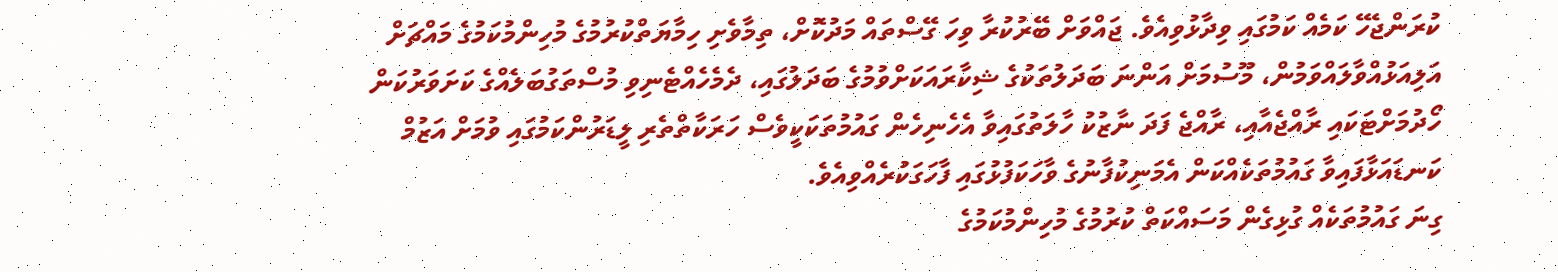ކުރަންޖެހޭ ކަމެއް ކަމުގައި ވިދާޅުވިއެވެ. ޖައްވަށް ބޭރުކުރާ ވިހަ ގޭސްތައް މަދުކޮށް، ތިމާވެށި ހިމާޔަތްކުރުމުގެ މުހިންމުކަމުގެ މައްޗަށް އަލިއަޅުއްވާލައްވަމުން، މޫސުމަށް އަންނަ ބަދަލުތަކުގެ ޝިކާރައަކަށްވުމުގެ ބަދަލުގައި، ދެމެހެއްޓެނިވި މުސްތަގުބަލެއްގެ ކަށަވަރުކަން ހޯދުމަށްޓަކައި ރާއްޖެއާއި، ރާއްޖެ ފަދަ ނާޒުކު ހާލަތުގައިވާ އެހެނިހެން ގައުމުތަކަކީވެސް ހަރަކާތްތެރި ލީޑަރުންކަމުގައި ވުމަށް އަޒުމް ކަނޑައަޅާފައިވާ ގައުމުތަކެއްކަން އެމަނިކުފާނުގެ ވާހަކަފުޅުގައި ފާހަގަކުރެއްވިއެވެ.
ގިނަ ގައުމުތަކެއް ގުޅިގެން މަސައްކަތް ކުރުމުގެ މުހިންމުކަމުގެ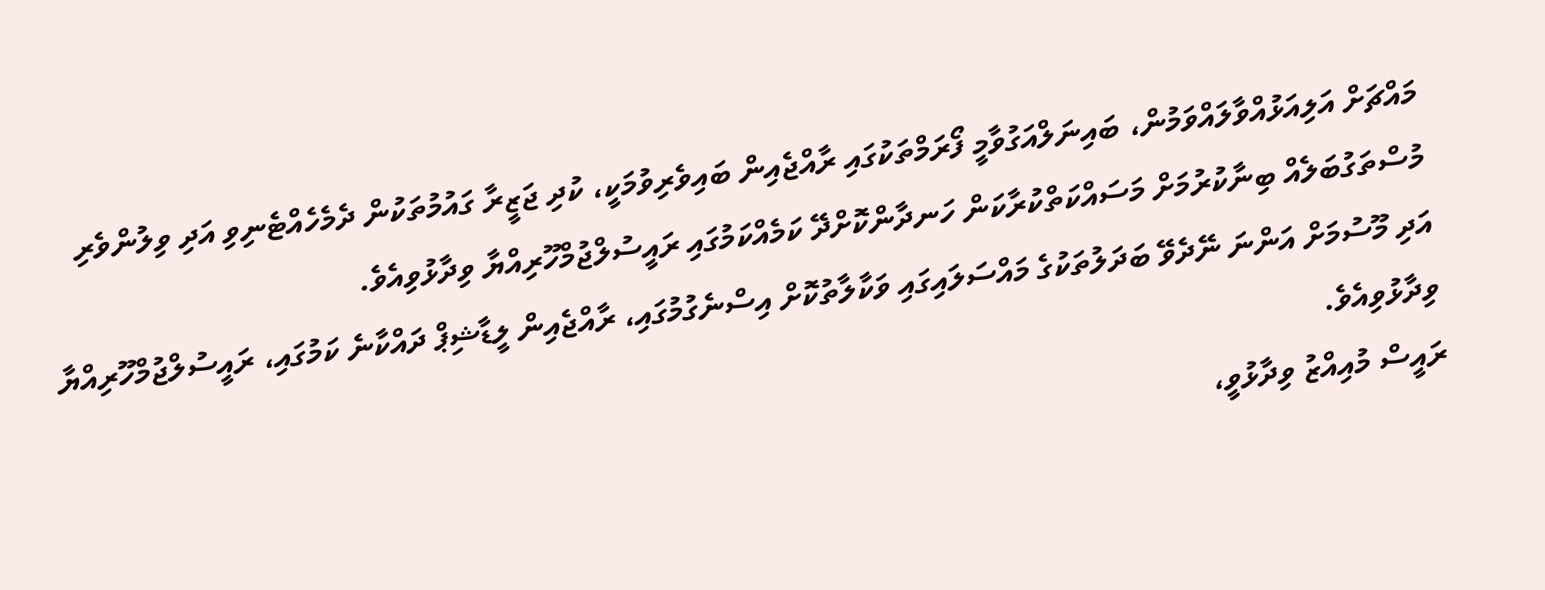މައްޗަށް އަލިއަޅުއްވާލައްވަމުން، ބައިނަލްއަގުވާމީ ފޯރަމްތަކުގައި ރާއްޖެއިން ބައިވެރިވުމަކީ، ކުދި ޖަޒީރާ ގައުމުތަކުން ދެމެހެއްޓެނިވި އަދި ވިލުންވެރި މުސްތަގުބަލެއް ބިނާކުރުމަށް މަސައްކަތްކުރާކަން ހަނދާންކޮށްދޭ ކަމެއްކަމުގައި ރައީސުލްޖުމްހޫރިއްޔާ ވިދާޅުވިއެވެ.
އަދި މޫސުމަށް އަންނަ ނޭދެވޭ ބަދަލުތަކުގެ މައްސަލައިގައި ވަކާލާތުކޮށް އިސްނެގުމުގައި، ރާއްޖެއިން ލީޑާޝިޕް ދައްކާނެ ކަމުގައި، ރައީސުލްޖުމްހޫރިއްޔާ ވިދާޅުވިއެވެ.
ރައީސް މުއިއްޒު ވިދާޅުވީ،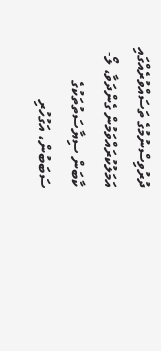ދުރުވިސްނުމުގެ ތަސައްވުރެއްގައި އަމަލުކުރައްވަމުން ގެންދަވާ، ލޯ-ކާބަން ސިޔާސަތުތަކުގެ ސަބަބުން، އަގުހުރި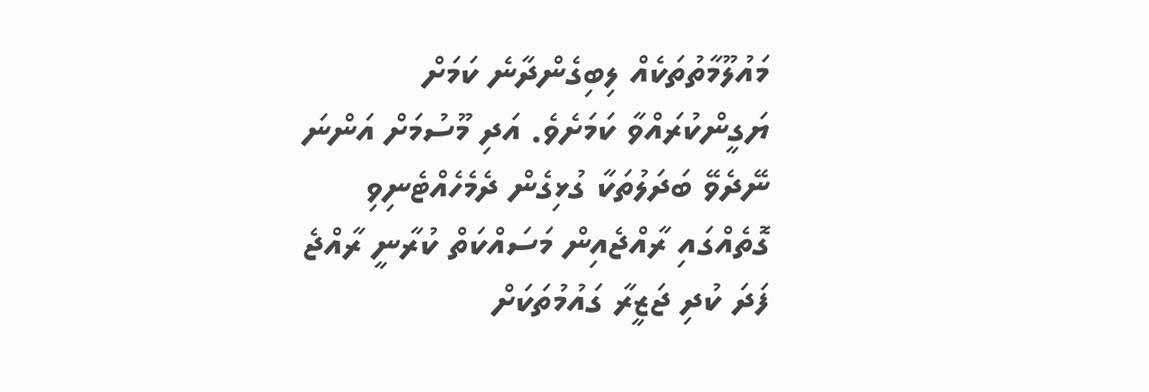މައުލޫމާތުތަކެއް ލިބިގެންދާނެ ކަމަށް ޔަގީންކުރައްވާ ކަމަށެވެ. އަދި މޫސުމަށް އަންނަ ނޭދެވޭ ބަދަލުތަކާ ގުޅިގެން ދެމެހެއްޓެނިވި ގޮތެއްގައި ރާއްޖެއިން މަސައްކަތް ކުރާނީ ރާއްޖެ ފަދަ ކުދި ޖަޒީރާ ގައުމުތަކަށް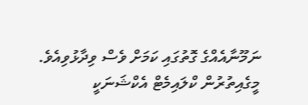ނަމޫނާއެއްގެ ގޮތުގައި ކަމަށް ވެސް ވިދާޅުވިއެވެ.
މީގެއިތުރުން ކްލައިމެޓް އެކްޝަނަކީ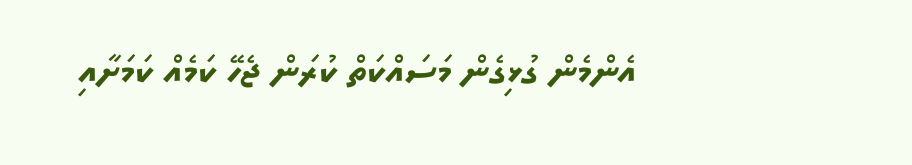އެންމެން ގުޅިގެން މަސައްކަތް ކުރަން ޖެހޭ ކަމެއް ކަމަށާއި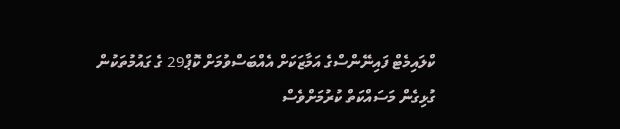ކްލައިމެޓް ފައިނޭންސްގެ އަމާޒަކަށް އެއްބަސްވުމަށް ކޮޕް29 ގެ ގައުމުތަކުން ގުޅިގެން މަސައްކަތް ކުރުމަށްވެސް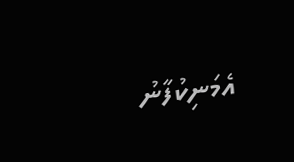އެމަނިކުފާނު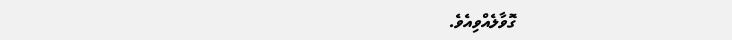ގޮވާލެއްވިއެވެ.